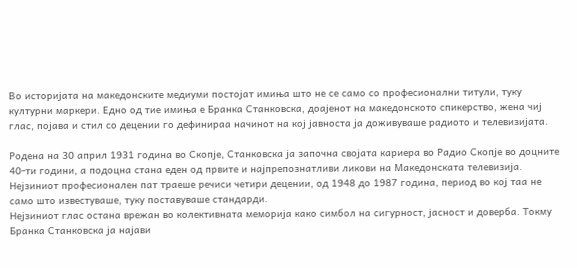Во историјата на македонските медиуми постојат имиња што не се само со професионални титули, туку културни маркери. Едно од тие имиња е Бранка Станковска, доајенот на македонското спикерство, жена чиј глас, појава и стил со децении го дефинираа начинот на кој јавноста ја доживуваше радиото и телевизијата.

Родена на 30 април 1931 година во Скопје, Станковска ја започна својата кариера во Радио Скопје во доцните 40-ти години, а подоцна стана еден од првите и најпрепознатливи ликови на Македонската телевизија. Нејзиниот професионален пат траеше речиси четири децении, од 1948 до 1987 година, период во кој таа не само што известуваше, туку поставуваше стандарди.
Нејзиниот глас остана врежан во колективната меморија како симбол на сигурност, јасност и доверба. Токму Бранка Станковска ја најави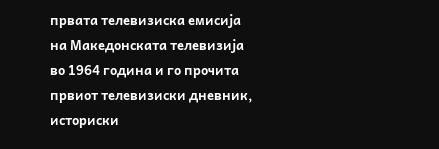првата телевизиска емисија на Македонската телевизија во 1964 година и го прочита првиот телевизиски дневник, историски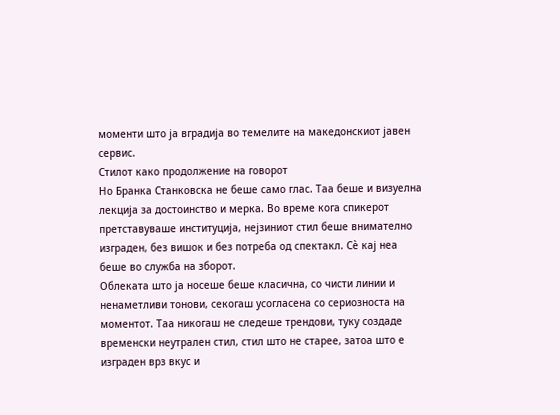моменти што ја вградија во темелите на македонскиот јавен сервис.
Стилот како продолжение на говорот
Но Бранка Станковска не беше само глас. Таа беше и визуелна лекција за достоинство и мерка. Во време кога спикерот претставуваше институција, нејзиниот стил беше внимателно изграден, без вишок и без потреба од спектакл. Сè кај неа беше во служба на зборот.
Облеката што ја носеше беше класична, со чисти линии и ненаметливи тонови, секогаш усогласена со сериозноста на моментот. Таа никогаш не следеше трендови, туку создаде временски неутрален стил, стил што не старее, затоа што е изграден врз вкус и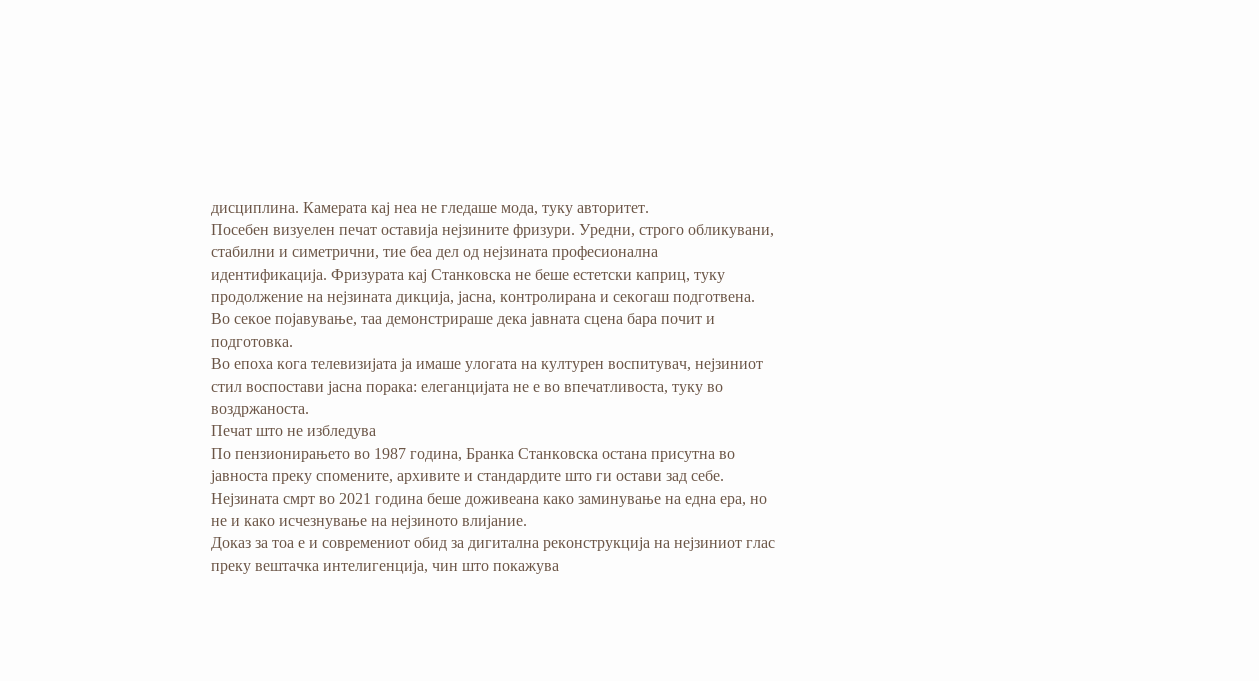дисциплина. Камерата кај неа не гледаше мода, туку авторитет.
Посебен визуелен печат оставија нејзините фризури. Уредни, строго обликувани, стабилни и симетрични, тие беа дел од нејзината професионална идентификација. Фризурата кај Станковска не беше естетски каприц, туку продолжение на нејзината дикција, јасна, контролирана и секогаш подготвена. Во секое појавување, таа демонстрираше дека јавната сцена бара почит и подготовка.
Во епоха кога телевизијата ја имаше улогата на културен воспитувач, нејзиниот стил воспостави јасна порака: елеганцијата не е во впечатливоста, туку во воздржаноста.
Печат што не избледува
По пензионирањето во 1987 година, Бранка Станковска остана присутна во јавноста преку спомените, архивите и стандардите што ги остави зад себе. Нејзината смрт во 2021 година беше доживеана како заминување на една ера, но не и како исчезнување на нејзиното влијание.
Доказ за тоа е и современиот обид за дигитална реконструкција на нејзиниот глас преку вештачка интелигенција, чин што покажува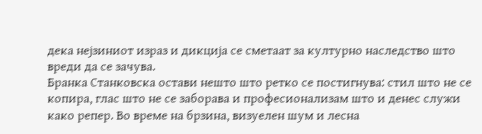дека нејзиниот израз и дикција се сметаат за културно наследство што вреди да се зачува.
Бранка Станковска остави нешто што ретко се постигнува: стил што не се копира, глас што не се заборава и професионализам што и денес служи како репер. Во време на брзина, визуелен шум и лесна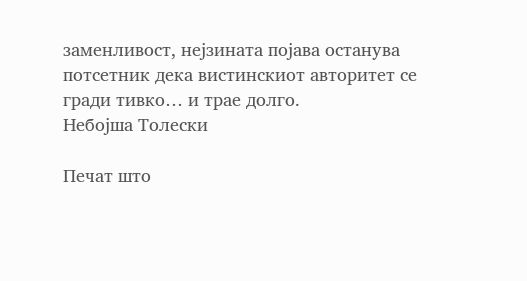заменливост, нејзината појава останува потсетник дека вистинскиот авторитет се гради тивко… и трае долго.
Небојша Толески

Печат што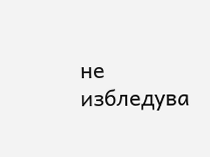не избледува